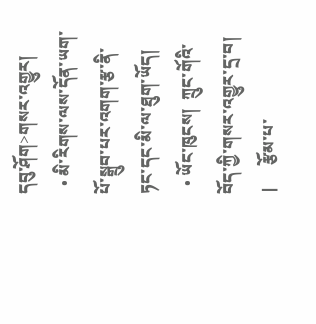དབུ་ཤོག>གསར་འགྱུར།
  • མི་རིགས་ལས་དོན་ཡག་པོ་སྒྲུབ་པར་འགག་རྩ་ནི་ཏང་དང་མི་ལ་ཐུག་ཡོད།
  • ཡོང་ཁུངས།  ཀྲུང་གོའི་བོད་ཀྱི་གསར་འགྱུར་དྲ་བ།   |     རྩོམ་པ་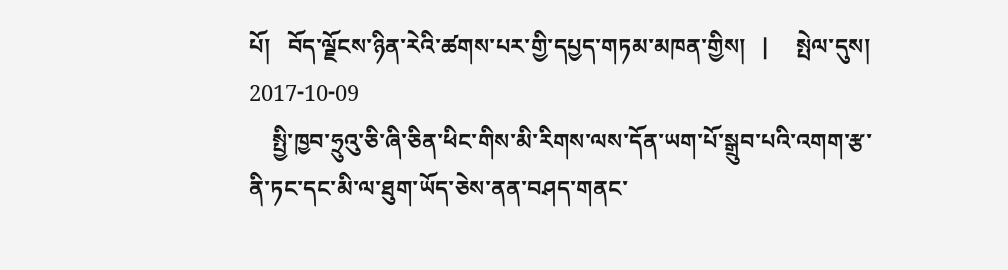པོ།   བོད་ལྗོངས་ཉིན་རེའི་ཚགས་པར་གྱི་དཔྱད་གཏམ་མཁན་གྱིས།   |     སྤེལ་དུས།  2017-10-09
    སྤྱི་ཁྱབ་ཧྲུའུ་ཅི་ཞི་ཅིན་ཕིང་གིས་མི་རིགས་ལས་དོན་ཡག་པོ་སྒྲུབ་པའི་འགག་རྩ་ནི་ཏང་དང་མི་ལ་ཐུག་ཡོད་ཅེས་ནན་བཤད་གནང་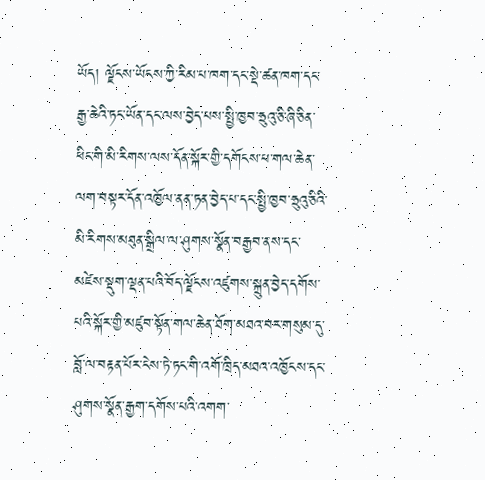ཡོད། ལྗོངས་ཡོངས་ཀྱི་རིམ་པ་ཁག་དང་སྡེ་ཚན་ཁག་དང་རྒྱ་ཆེའི་ཏང་ཡོན་དང་ལས་བྱེད་པས་སྤྱི་ཁྱབ་ཧྲུའུ་ཅི་ཞི་ཅིན་ཕིང་གི་མི་རིགས་ལས་དོན་སྐོར་གྱི་དགོངས་པ་གལ་ཆེན་ལག་བསྟར་དོན་འཁྱོལ་ནན་ཏན་བྱེད་པ་དང་སྤྱི་ཁྱབ་ཧྲུའུ་ཅིའི་མི་རིགས་མཐུན་སྒྲིལ་ལ་ཤུགས་སྣོན་བརྒྱབ་ནས་དང་མཛེས་སྡུག་ལྡན་པའི་བོད་ལྗོངས་འཛུགས་སྐྲུན་བྱེད་དགོས་པའི་སྐོར་གྱི་མཛུབ་སྟོན་གལ་ཆེན་ཐོག་མཐའ་བར་གསུམ་དུ་བློ་ལ་བརྟན་པོར་ངེས་ཏེ་ཏང་གི་འགོ་ཁྲིད་མཐའ་འཁྱོངས་དང་ཤུགས་སྣོན་རྒྱག་དགོས་པའི་འགག་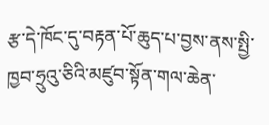རྩ་དེ་ཁོང་དུ་བརྟན་པོ་ཆུད་པ་བྱས་ནས་སྤྱི་ཁྱབ་ཧྲུའུ་ཅིའི་མཛུབ་སྟོན་གལ་ཆེན་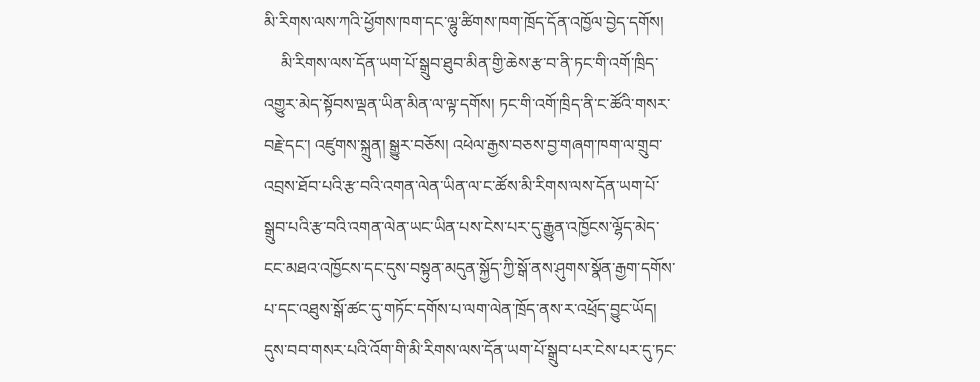མི་རིགས་ལས་ཀའི་ཕྱོགས་ཁག་དང་ལྷུ་ཚིགས་ཁག་ཁྲོད་དོན་འཁྱོལ་བྱེད་དགོས།
    མི་རིགས་ལས་དོན་ཡག་པོ་སྒྲུབ་ཐུབ་མིན་གྱི་ཆེས་རྩ་བ་ནི་ཏང་གི་འགོ་ཁྲིད་འགྱུར་མེད་སྟོབས་ལྡན་ཡིན་མིན་ལ་ལྟ་དགོས། ཏང་གི་འགོ་ཁྲིད་ནི་ང་ཚོའི་གསར་བརྗེ་དང་། འཛུགས་སྐྲུན། སྒྱུར་བཅོས། འཕེལ་རྒྱས་བཅས་བྱ་གཞག་ཁག་ལ་གྲུབ་འབྲས་ཐོབ་པའི་རྩ་བའི་འགན་ལེན་ཡིན་ལ་ང་ཚོས་མི་རིགས་ལས་དོན་ཡག་པོ་སྒྲུབ་པའི་རྩ་བའི་འགན་ལེན་ཡང་ཡིན་པས་ངེས་པར་དུ་རྒྱུན་འཁྱོངས་ལྷོད་མེད་ངང་མཐའ་འཁྱོངས་དང་དུས་བསྟུན་མདུན་སྐྱོད་ཀྱི་སྒོ་ནས་ཤུགས་སྣོན་རྒྱག་དགོས་པ་དང་འཐུས་སྒོ་ཚང་དུ་གཏོང་དགོས་པ་ལག་ལེན་ཁྲོད་ནས་ར་འཕྲོད་བྱུང་ཡོད། དུས་བབ་གསར་པའི་འོག་གི་མི་རིགས་ལས་དོན་ཡག་པོ་སྒྲུབ་པར་ངེས་པར་དུ་ཏང་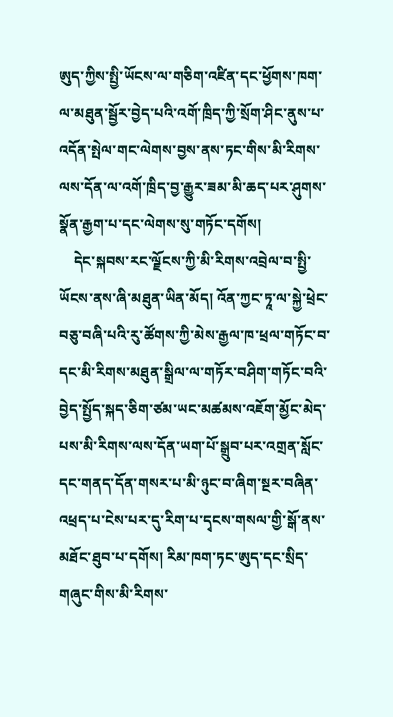ཨུད་ཀྱིས་སྤྱི་ཡོངས་ལ་གཅིག་འཛིན་དང་ཕྱོགས་ཁག་ལ་མཐུན་སྦྱོར་བྱེད་པའི་འགོ་ཁྲིད་ཀྱི་སྲོག་ཤིང་ནུས་པ་འདོན་སྤེལ་གང་ལེགས་བྱས་ནས་ཏང་གིས་མི་རིགས་ལས་དོན་ལ་འགོ་ཁྲིད་བྱ་རྒྱུར་ཟམ་མི་ཆད་པར་ཤུགས་སྣོན་རྒྱག་པ་དང་ལེགས་སུ་གཏོང་དགོས།
    དེང་སྐབས་རང་ལྗོངས་ཀྱི་མི་རིགས་འབྲེལ་བ་སྤྱི་ཡོངས་ནས་ཞི་མཐུན་ཡིན་མོད། འོན་ཀྱང་ཏཱ་ལ་སྐྱེ་ཕྲེང་བཅུ་བཞི་པའི་རུ་ཚོགས་ཀྱི་མེས་རྒྱལ་ཁ་ཕྲལ་གཏོང་བ་དང་མི་རིགས་མཐུན་སྒྲིལ་ལ་གཏོར་བཤིག་གཏོང་བའི་བྱེད་སྤྱོད་སྐད་ཅིག་ཙམ་ཡང་མཚམས་འཇོག་མྱོང་མེད་པས་མི་རིགས་ལས་དོན་ཡག་པོ་སྒྲུབ་པར་འགྲན་སློང་དང་གནད་དོན་གསར་པ་མི་ཉུང་བ་ཞིག་སྔར་བཞིན་འཕྲད་པ་ངེས་པར་དུ་རིག་པ་དྭངས་གསལ་གྱི་སྒོ་ནས་མཐོང་ཐུབ་པ་དགོས། རིམ་ཁག་ཏང་ཨུད་དང་སྲིད་གཞུང་གིས་མི་རིགས་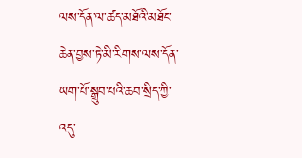ལས་དོན་ལ་ཚད་མཐོའི་མཐོང་ཆེན་བྱས་ཏེ་མི་རིགས་ལས་དོན་ཡག་པོ་སྒྲུབ་པའི་ཆབ་སྲིད་ཀྱི་འདུ་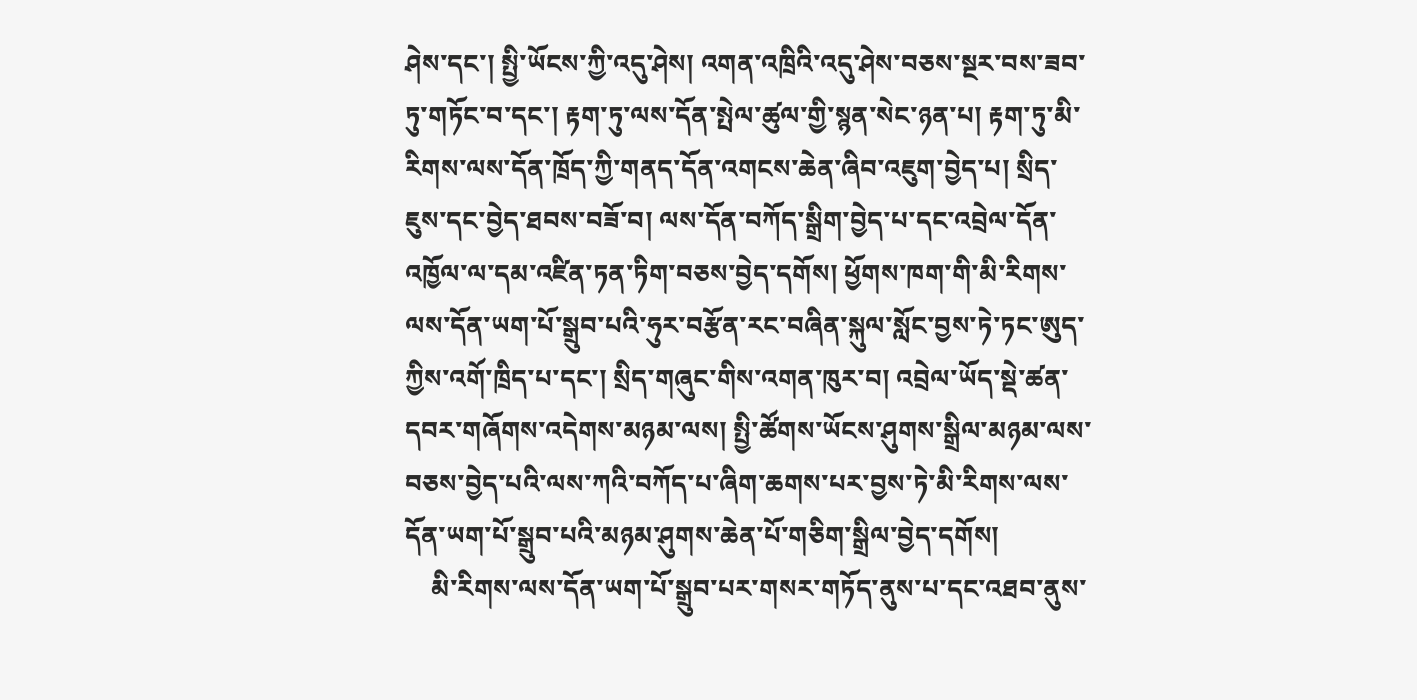ཤེས་དང་། སྤྱི་ཡོངས་ཀྱི་འདུ་ཤེས། འགན་འཁྲིའི་འདུ་ཤེས་བཅས་སྔར་བས་ཟབ་ཏུ་གཏོང་བ་དང་། རྟག་ཏུ་ལས་དོན་སྤེལ་ཚུལ་གྱི་སྙན་སེང་ཉན་པ། རྟག་ཏུ་མི་རིགས་ལས་དོན་ཁྲོད་ཀྱི་གནད་དོན་འགངས་ཆེན་ཞིབ་འཇུག་བྱེད་པ། སྲིད་ཇུས་དང་བྱེད་ཐབས་བཟོ་བ། ལས་དོན་བཀོད་སྒྲིག་བྱེད་པ་དང་འབྲེལ་དོན་འཁྱོལ་ལ་དམ་འཛིན་ཏན་ཏིག་བཅས་བྱེད་དགོས། ཕྱོགས་ཁག་གི་མི་རིགས་ལས་དོན་ཡག་པོ་སྒྲུབ་པའི་ཧུར་བརྩོན་རང་བཞིན་སྐུལ་སློང་བྱས་ཏེ་ཏང་ཨུད་ཀྱིས་འགོ་ཁྲིད་པ་དང་། སྲིད་གཞུང་གིས་འགན་ཁུར་བ། འབྲེལ་ཡོད་སྡེ་ཚན་དབར་གཞོགས་འདེགས་མཉམ་ལས། སྤྱི་ཚོགས་ཡོངས་ཤུགས་སྒྲིལ་མཉམ་ལས་བཅས་བྱེད་པའི་ལས་ཀའི་བཀོད་པ་ཞིག་ཆགས་པར་བྱས་ཏེ་མི་རིགས་ལས་དོན་ཡག་པོ་སྒྲུབ་པའི་མཉམ་ཤུགས་ཆེན་པོ་གཅིག་སྒྲིལ་བྱེད་དགོས།
    མི་རིགས་ལས་དོན་ཡག་པོ་སྒྲུབ་པར་གསར་གཏོད་ནུས་པ་དང་འཐབ་ནུས་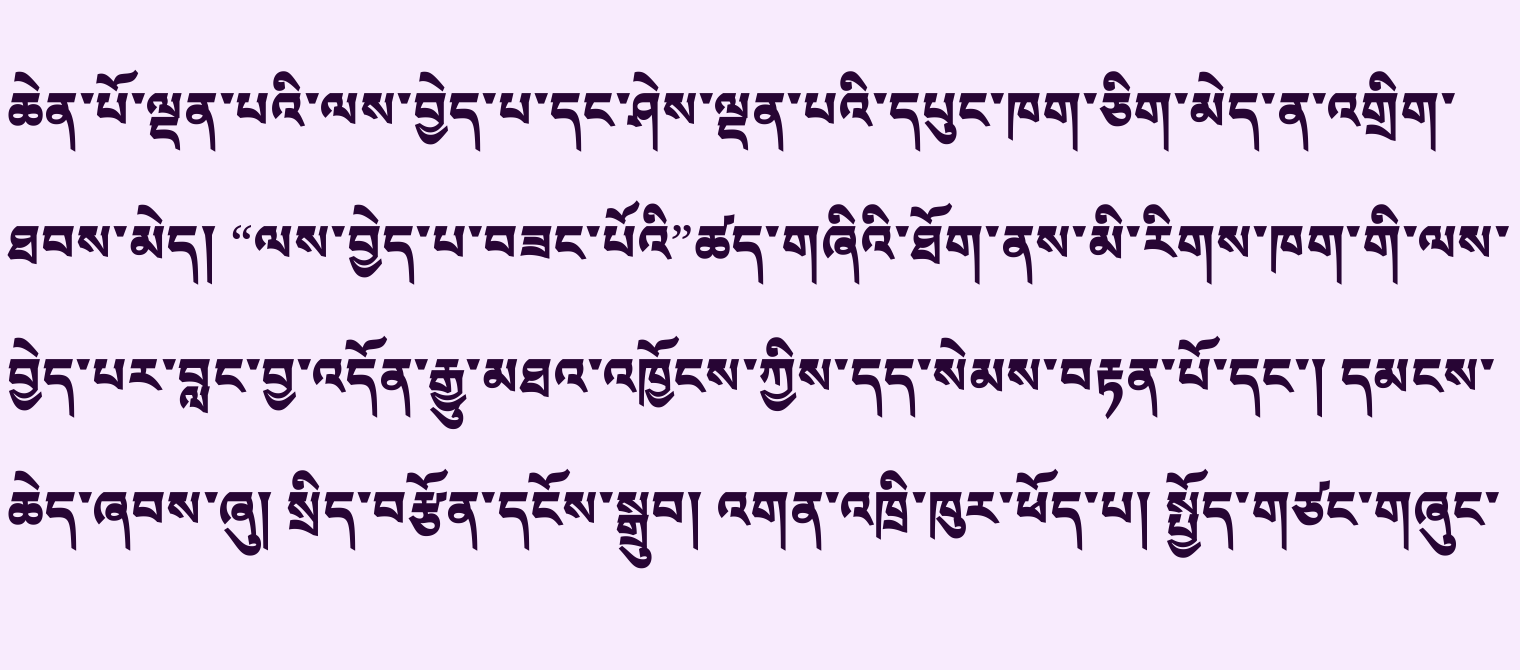ཆེན་པོ་ལྡན་པའི་ལས་བྱེད་པ་དང་ཤེས་ལྡན་པའི་དཔུང་ཁག་ཅིག་མེད་ན་འགྲིག་ཐབས་མེད། “ལས་བྱེད་པ་བཟང་པོའི”ཚད་གཞིའི་ཐོག་ནས་མི་རིགས་ཁག་གི་ལས་བྱེད་པར་བླང་བྱ་འདོན་རྒྱུ་མཐའ་འཁྱོངས་ཀྱིས་དད་སེམས་བརྟན་པོ་དང་། དམངས་ཆེད་ཞབས་ཞུ། སྲིད་བརྩོན་དངོས་སྒྲུབ། འགན་འཁྲི་ཁུར་ཕོད་པ། སྤྱོད་གཙང་གཞུང་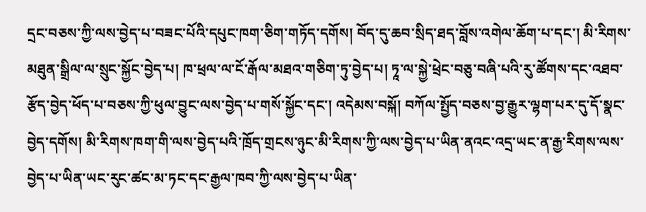དྲང་བཅས་ཀྱི་ལས་བྱེད་པ་བཟང་པོའི་དཔུང་ཁག་ཅིག་གཏོད་དགོས། བོད་དུ་ཆབ་སྲིད་ཐད་བློས་འགེལ་ཆོག་པ་དང་། མི་རིགས་མཐུན་སྒྲིལ་ལ་སྲུང་སྐྱོང་བྱེད་པ། ཁ་ཕྲལ་ལ་ངོ་རྒོལ་མཐའ་གཅིག་ཏུ་བྱེད་པ། ཏཱ་ལ་སྐྱེ་ཕྲེང་བཅུ་བཞི་པའི་རུ་ཚོགས་དང་འཐབ་རྩོད་བྱེད་ཕོད་པ་བཅས་ཀྱི་ཕུལ་བྱུང་ལས་བྱེད་པ་གསོ་སྐྱོང་དང་། འདེམས་བསྐོ། བཀོལ་སྤྱོད་བཅས་བྱ་རྒྱུར་ལྷག་པར་དུ་དོ་སྣང་བྱེད་དགོས། མི་རིགས་ཁག་གི་ལས་བྱེད་པའི་ཁྲོད་གྲངས་ཉུང་མི་རིགས་ཀྱི་ལས་བྱེད་པ་ཡིན་ནའང་འདྲ་ཡང་ན་རྒྱ་རིགས་ལས་བྱེད་པ་ཡིན་ཡང་རུང་ཚང་མ་ཏང་དང་རྒྱལ་ཁབ་ཀྱི་ལས་བྱེད་པ་ཡིན་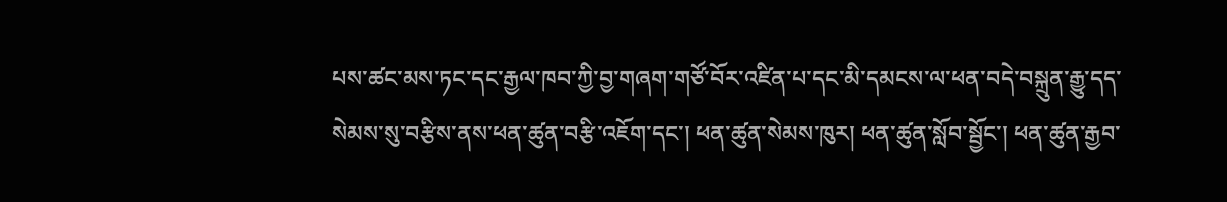པས་ཚང་མས་ཏང་དང་རྒྱལ་ཁབ་ཀྱི་བྱ་གཞག་གཙོ་བོར་འཛིན་པ་དང་མི་དམངས་ལ་ཕན་བདེ་བསྐྲུན་རྒྱུ་དད་སེམས་སུ་བརྩིས་ནས་ཕན་ཚུན་བརྩི་འཇོག་དང་། ཕན་ཚུན་སེམས་ཁུར། ཕན་ཚུན་སློབ་སྦྱོང་། ཕན་ཚུན་རྒྱབ་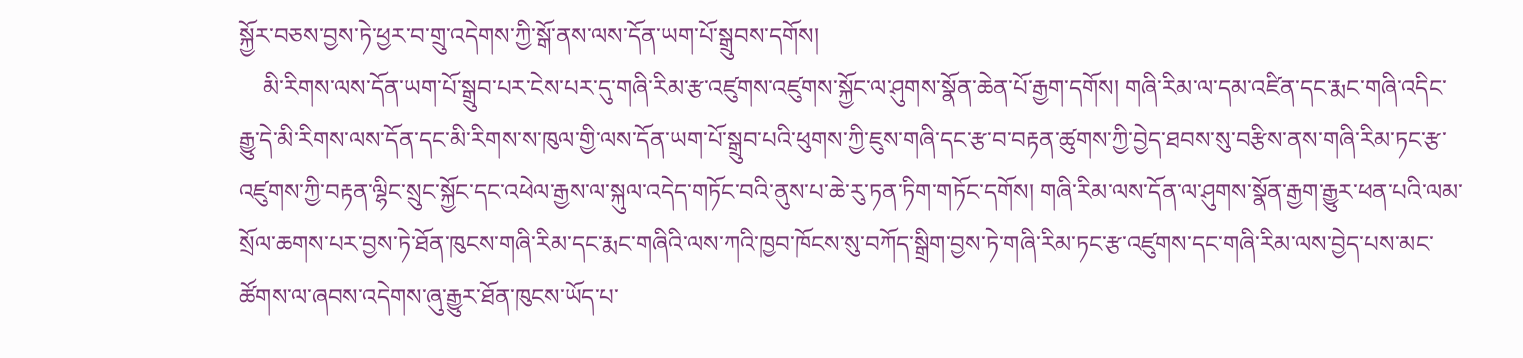སྐྱོར་བཅས་བྱས་ཏེ་ཕྱར་བ་གྲུ་འདེགས་ཀྱི་སྒོ་ནས་ལས་དོན་ཡག་པོ་སྒྲུབས་དགོས།
    མི་རིགས་ལས་དོན་ཡག་པོ་སྒྲུབ་པར་ངེས་པར་དུ་གཞི་རིམ་རྩ་འཛུགས་འཛུགས་སྐྱོང་ལ་ཤུགས་སྣོན་ཆེན་པོ་རྒྱག་དགོས། གཞི་རིམ་ལ་དམ་འཛིན་དང་རྨང་གཞི་འདིང་རྒྱུ་དེ་མི་རིགས་ལས་དོན་དང་མི་རིགས་ས་ཁུལ་གྱི་ལས་དོན་ཡག་པོ་སྒྲུབ་པའི་ཕུགས་ཀྱི་ཇུས་གཞི་དང་རྩ་བ་བརྟན་ཚུགས་ཀྱི་བྱེད་ཐབས་སུ་བརྩིས་ནས་གཞི་རིམ་ཏང་རྩ་འཛུགས་ཀྱི་བརྟན་ལྷིང་སྲུང་སྐྱོང་དང་འཕེལ་རྒྱས་ལ་སྐུལ་འདེད་གཏོང་བའི་ནུས་པ་ཆེ་རུ་ཏན་ཏིག་གཏོང་དགོས། གཞི་རིམ་ལས་དོན་ལ་ཤུགས་སྣོན་རྒྱག་རྒྱུར་ཕན་པའི་ལམ་སྲོལ་ཆགས་པར་བྱས་ཏེ་ཐོན་ཁུངས་གཞི་རིམ་དང་རྨང་གཞིའི་ལས་ཀའི་ཁྱབ་ཁོངས་སུ་བཀོད་སྒྲིག་བྱས་ཏེ་གཞི་རིམ་ཏང་རྩ་འཛུགས་དང་གཞི་རིམ་ལས་བྱེད་པས་མང་ཚོགས་ལ་ཞབས་འདེགས་ཞུ་རྒྱུར་ཐོན་ཁུངས་ཡོད་པ་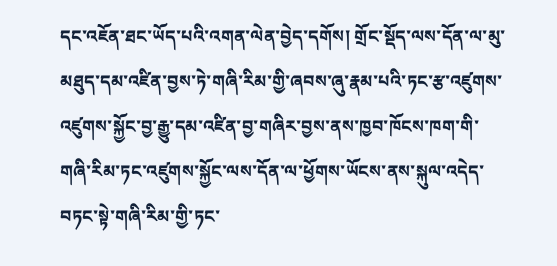དང་འཇོན་ཐང་ཡོད་པའི་འགན་ལེན་བྱེད་དགོས། གྲོང་སྡོད་ལས་དོན་ལ་མུ་མཐུད་དམ་འཛིན་བྱས་ཏེ་གཞི་རིམ་གྱི་ཞབས་ཞུ་རྣམ་པའི་ཏང་རྩ་འཛུགས་འཛུགས་སྐྱོང་བྱ་རྒྱུ་དམ་འཛིན་བྱ་གཞིར་བྱས་ནས་ཁྱབ་ཁོངས་ཁག་གི་གཞི་རིམ་ཏང་འཛུགས་སྐྱོང་ལས་དོན་ལ་ཕྱོགས་ཡོངས་ནས་སྐུལ་འདེད་བཏང་སྟེ་གཞི་རིམ་གྱི་ཏང་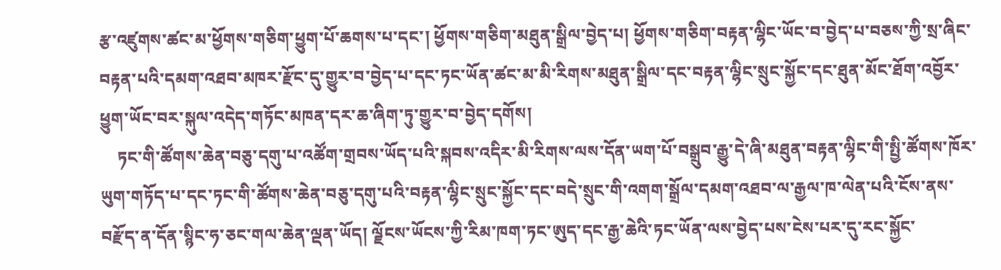རྩ་འཛུགས་ཚང་མ་ཕྱོགས་གཅིག་ཕྱུག་པོ་ཆགས་པ་དང་། ཕྱོགས་གཅིག་མཐུན་སྒྲིལ་བྱེད་པ། ཕྱོགས་གཅིག་བརྟན་ལྷིང་ཡོང་བ་བྱེད་པ་བཅས་ཀྱི་སྲ་ཞིང་བརྟན་པའི་དམག་འཐབ་མཁར་རྫོང་དུ་གྱུར་བ་བྱེད་པ་དང་ཏང་ཡོན་ཚང་མ་མི་རིགས་མཐུན་སྒྲིལ་དང་བརྟན་ལྷིང་སྲུང་སྐྱོང་དང་ཐུན་མོང་ཐོག་འབྱོར་ཕྱུག་ཡོང་བར་སྐུལ་འདེད་གཏོང་མཁན་དར་ཆ་ཞིག་ཏུ་གྱུར་བ་བྱེད་དགོས།
    ཏང་གི་ཚོགས་ཆེན་བཅུ་དགུ་པ་འཚོག་གྲབས་ཡོད་པའི་སྐབས་འདིར་མི་རིགས་ལས་དོན་ཡག་པོ་བསྒྲུབ་རྒྱུ་དེ་ཞི་མཐུན་བརྟན་ལྷིང་གི་སྤྱི་ཚོགས་ཁོར་ཡུག་གཏོད་པ་དང་ཏང་གི་ཚོགས་ཆེན་བཅུ་དགུ་པའི་བརྟན་ལྷིང་སྲུང་སྐྱོང་དང་བདེ་སྲུང་གི་འགག་སྒྲོལ་དམག་འཐབ་ལ་རྒྱལ་ཁ་ལེན་པའི་ངོས་ནས་བརྫོད་ན་དོན་སྙིང་ཧ་ཅང་གལ་ཆེན་ལྡན་ཡོད། ལྗོངས་ཡོངས་ཀྱི་རིམ་ཁག་ཏང་ཨུད་དང་རྒྱ་ཆེའི་ཏང་ཡོན་ལས་བྱེད་པས་ངེས་པར་དུ་རང་སྐྱོང་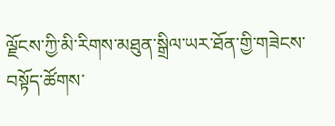ལྗོངས་ཀྱི་མི་རིགས་མཐུན་སྒྲིལ་ཡར་ཐོན་གྱི་གཟེངས་བསྟོད་ཚོགས་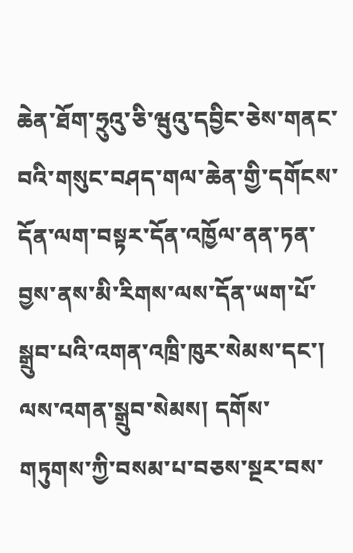ཆེན་ཐོག་ཧྲུའུ་ཅི་ཝུའུ་དབྱིང་ཅེས་གནང་བའི་གསུང་བཤད་གལ་ཆེན་གྱི་དགོངས་དོན་ལག་བསྟར་དོན་འཁྱོལ་ནན་ཏན་བྱས་ནས་མི་རིགས་ལས་དོན་ཡག་པོ་སྒྲུབ་པའི་འགན་འཁྲི་ཁུར་སེམས་དང་། ལས་འགན་སྒྲུབ་སེམས། དགོས་གཏུགས་ཀྱི་བསམ་པ་བཅས་སྔར་བས་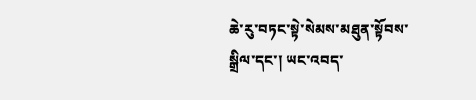ཆེ་རུ་བཏང་སྟེ་སེམས་མཐུན་སྟོབས་སྒྲིལ་དང་། ཡང་འབད་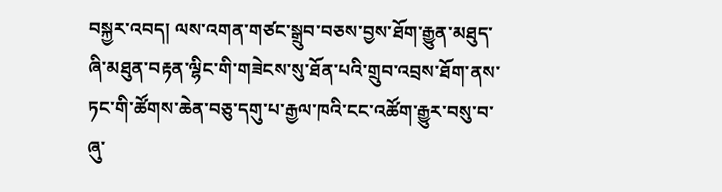བསྐྱར་འབད། ལས་འགན་གཙང་སྒྲུབ་བཅས་བྱས་ཐོག་རྒྱུན་མཐུད་ཞི་མཐུན་བརྟན་ལྷིང་གི་གཟེངས་སུ་ཐོན་པའི་གྲུབ་འབྲས་ཐོག་ནས་ཏང་གི་ཚོགས་ཆེན་བཅུ་དགུ་པ་རྒྱལ་ཁའི་ངང་འཚོག་རྒྱུར་བསུ་བ་ཞུ་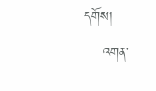དགོས།
    འགན་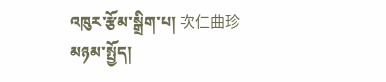འཁུར་རྩོམ་སྒྲིག་པ། 次仁曲珍
མཉམ་སྤྱོད།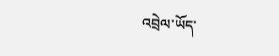འབྲེལ་ཡོད་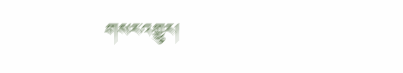གསར་འགྱུར།